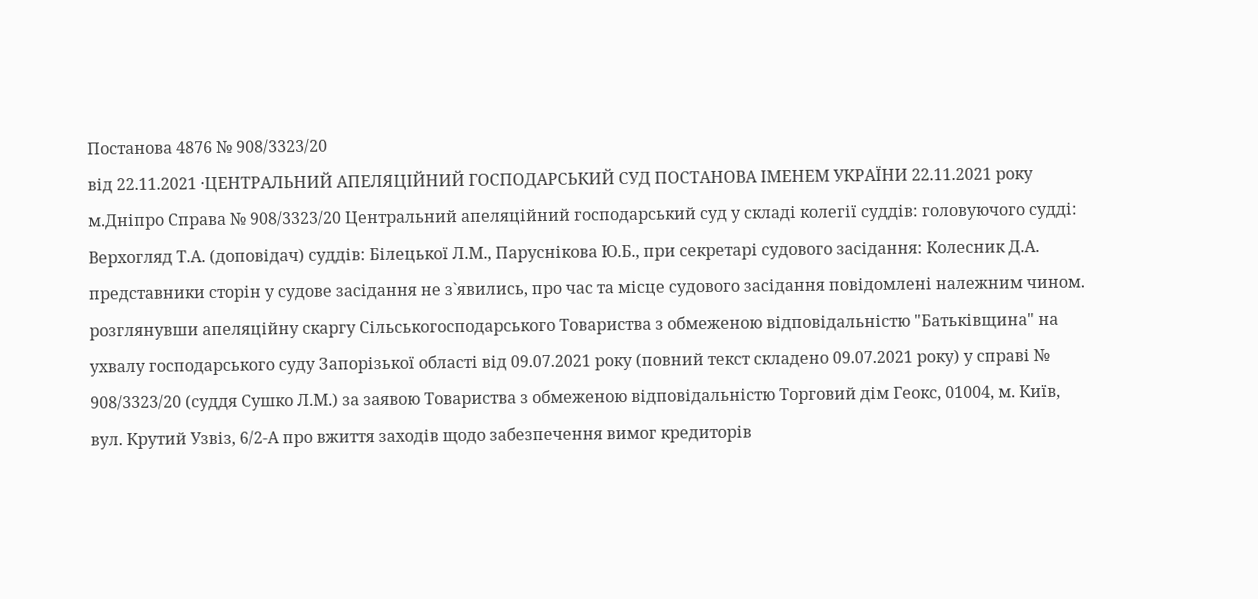Постанова 4876 № 908/3323/20
від 22.11.2021 ·ЦЕНТРАЛЬНИЙ АПЕЛЯЦІЙНИЙ ГОСПОДАРСЬКИЙ СУД ПОСТАНОВА ІМЕНЕМ УКРАЇНИ 22.11.2021 року м.Дніпро Справа № 908/3323/20 Центральний апеляційний господарський суд у складі колегії суддів: головуючого судді: Верхогляд Т.А. (доповідач) суддів: Білецької Л.М., Паруснікова Ю.Б., при секретарі судового засідання: Колесник Д.А. представники сторін у судове засідання не з`явились, про час та місце судового засідання повідомлені належним чином. розглянувши апеляційну скаргу Сільськогосподарського Товариства з обмеженою відповідальністю "Батьківщина" на ухвалу господарського суду Запорізької області від 09.07.2021 року (повний текст складено 09.07.2021 року) у справі № 908/3323/20 (суддя Сушко Л.М.) за заявою Товариства з обмеженою відповідальністю Торговий дім Геокс, 01004, м. Київ, вул. Крутий Узвіз, 6/2-А про вжиття заходів щодо забезпечення вимог кредиторів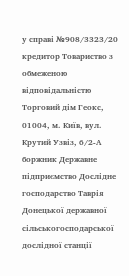у справі №908/3323/20 кредитор Товариство з обмеженою відповідальністю Торговий дім Геокс, 01004, м. Київ, вул. Крутий Узвіз, 6/2-А боржник Державне підприємство Дослідне господарство Таврія Донецької державної сільськогосподарської дослідної станції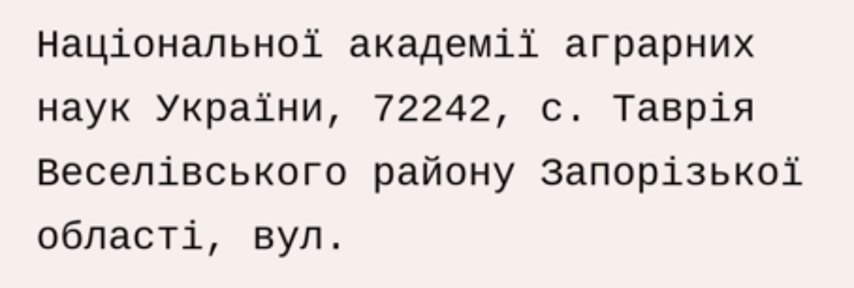Національної академії аграрних наук України, 72242, с. Таврія Веселівського району Запорізької області, вул.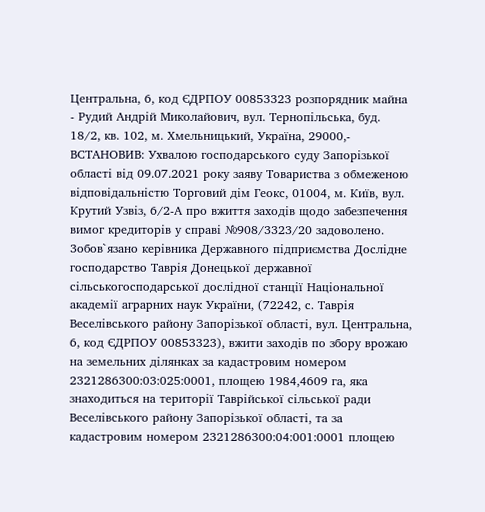Центральна, 6, код ЄДРПОУ 00853323 розпорядник майна - Рудий Андрій Миколайович, вул. Тернопільська, буд. 18/2, кв. 102, м. Хмельницький, Україна, 29000,- ВСТАНОВИВ: Ухвалою господарського суду Запорізької області від 09.07.2021 року заяву Товариства з обмеженою відповідальністю Торговий дім Геокс, 01004, м. Київ, вул. Крутий Узвіз, 6/2-А про вжиття заходів щодо забезпечення вимог кредиторів у справі №908/3323/20 задоволено. 3обов`язано керівника Державного підприємства Дослідне господарство Таврія Донецької державної сільськогосподарської дослідної станції Національної академії аграрних наук України, (72242, с. Таврія Веселівського району Запорізької області, вул. Центральна, 6, код ЄДРПОУ 00853323), вжити заходів по збору врожаю на земельних ділянках за кадастровим номером 2321286300:03:025:0001, площею 1984,4609 га, яка знаходиться на території Таврійської сільської ради Веселівського району Запорізької області, та за кадастровим номером 2321286300:04:001:0001 площею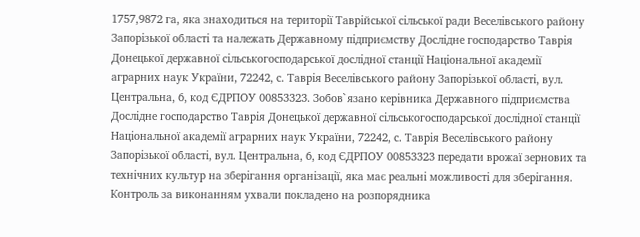1757,9872 га, яка знаходиться на території Таврійської сільської ради Веселівського району Запорізької області та належать Державному підприємству Дослідне господарство Таврія Донецької державної сільськогосподарської дослідної станції Національної академії аграрних наук України, 72242, с. Таврія Веселівського району Запорізької області, вул. Центральна, 6, код ЄДРПОУ 00853323. Зобов`язано керівника Державного підприємства Дослідне господарство Таврія Донецької державної сільськогосподарської дослідної станції Національної академії аграрних наук України, 72242, с. Таврія Веселівського району Запорізької області, вул. Центральна, 6, код ЄДРПОУ 00853323 передати врожаї зернових та технічних культур на зберігання організації, яка має реальні можливості для зберігання. Контроль за виконанням ухвали покладено на розпорядника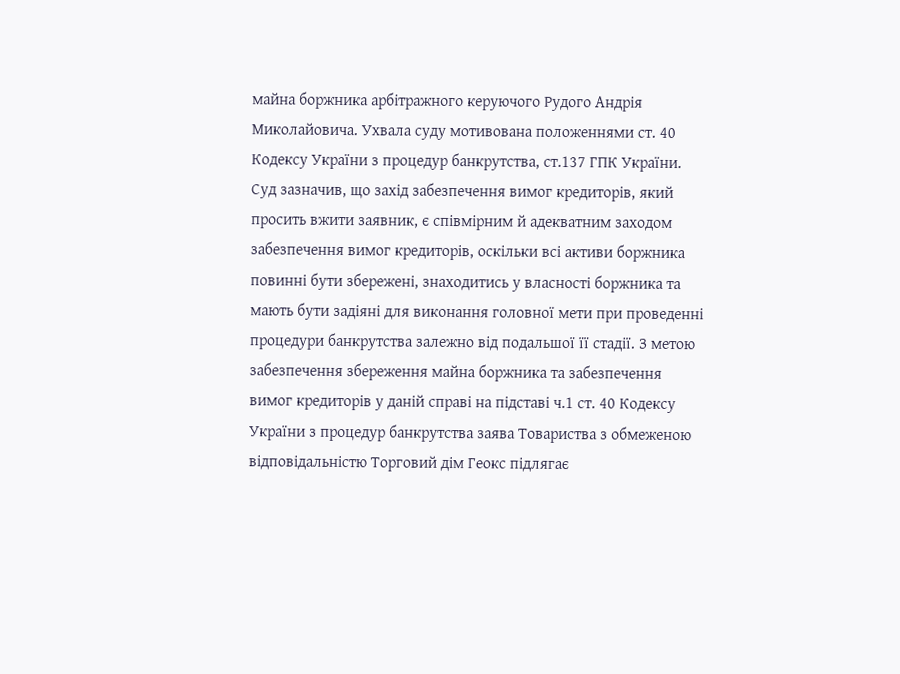майна боржника арбітражного керуючого Рудого Андрія Миколайовича. Ухвала суду мотивована положеннями ст. 40 Кодексу України з процедур банкрутства, ст.137 ГПК України. Суд зазначив, що захід забезпечення вимог кредиторів, який просить вжити заявник, є співмірним й адекватним заходом забезпечення вимог кредиторів, оскільки всі активи боржника повинні бути збережені, знаходитись у власності боржника та мають бути задіяні для виконання головної мети при проведенні процедури банкрутства залежно від подальшої її стадії. З метою забезпечення збереження майна боржника та забезпечення вимог кредиторів у даній справі на підставі ч.1 ст. 40 Кодексу України з процедур банкрутства заява Товариства з обмеженою відповідальністю Торговий дім Геокс підлягає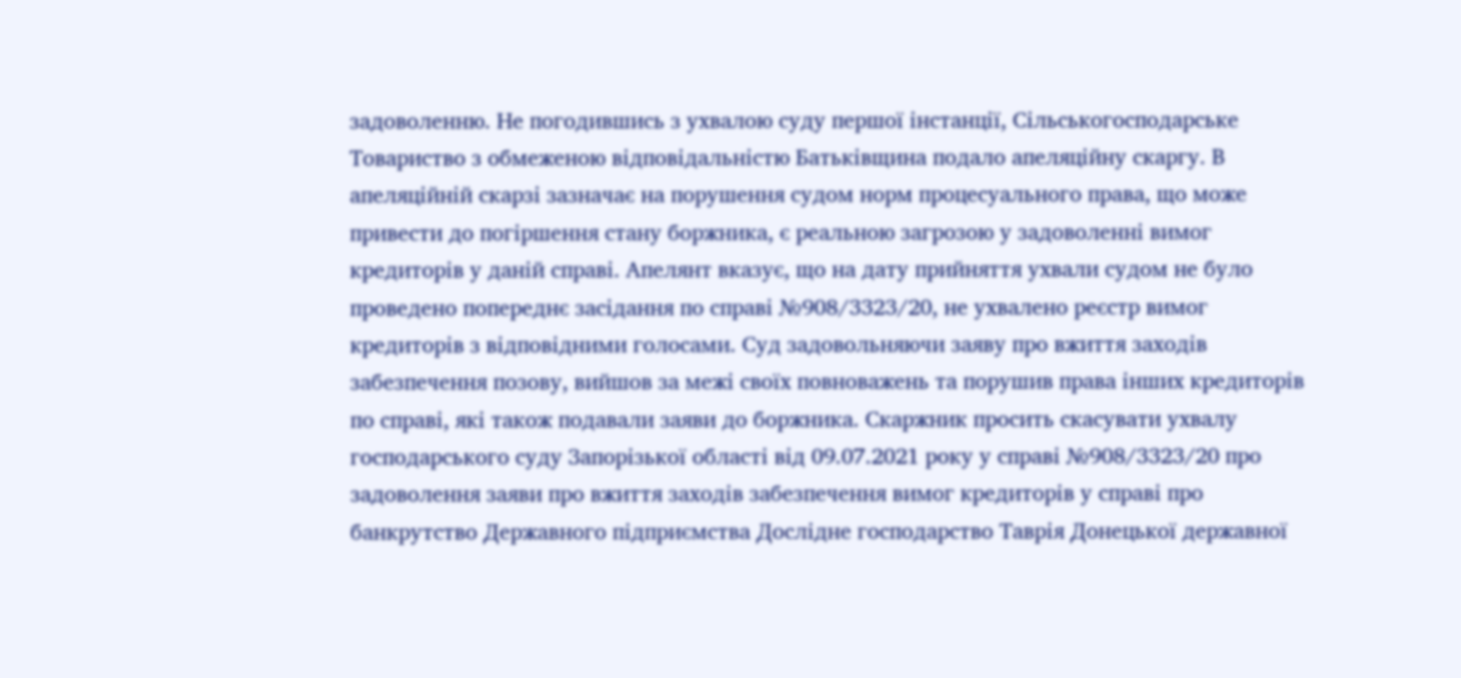задоволенню. Не погодившись з ухвалою суду першої інстанції, Сільськогосподарське Товариство з обмеженою відповідальністю Батьківщина подало апеляційну скаргу. В апеляційній скарзі зазначає на порушення судом норм процесуального права, що може привести до погіршення стану боржника, є реальною загрозою у задоволенні вимог кредиторів у даній справі. Апелянт вказує, що на дату прийняття ухвали судом не було проведено попереднє засідання по справі №908/3323/20, не ухвалено реєстр вимог кредиторів з відповідними голосами. Суд задовольняючи заяву про вжиття заходів забезпечення позову, вийшов за межі своїх повноважень та порушив права інших кредиторів по справі, які також подавали заяви до боржника. Скаржник просить скасувати ухвалу господарського суду Запорізької області від 09.07.2021 року у справі №908/3323/20 про задоволення заяви про вжиття заходів забезпечення вимог кредиторів у справі про банкрутство Державного підприємства Дослідне господарство Таврія Донецької державної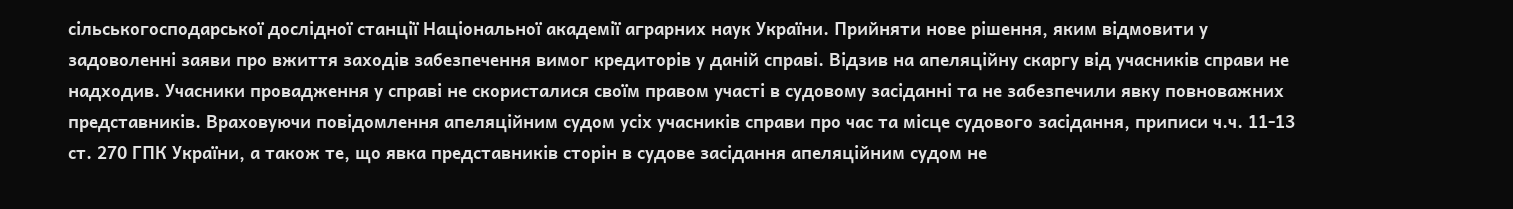сільськогосподарської дослідної станції Національної академії аграрних наук України. Прийняти нове рішення, яким відмовити у задоволенні заяви про вжиття заходів забезпечення вимог кредиторів у даній справі. Відзив на апеляційну скаргу від учасників справи не надходив. Учасники провадження у справі не скористалися своїм правом участі в судовому засіданні та не забезпечили явку повноважних представників. Враховуючи повідомлення апеляційним судом усіх учасників справи про час та місце судового засідання, приписи ч.ч. 11-13 ст. 270 ГПК України, а також те, що явка представників сторін в судове засідання апеляційним судом не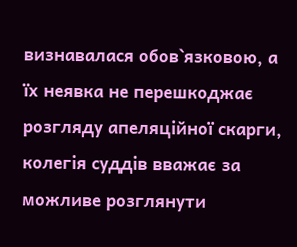визнавалася обов`язковою, а їх неявка не перешкоджає розгляду апеляційної скарги, колегія суддів вважає за можливе розглянути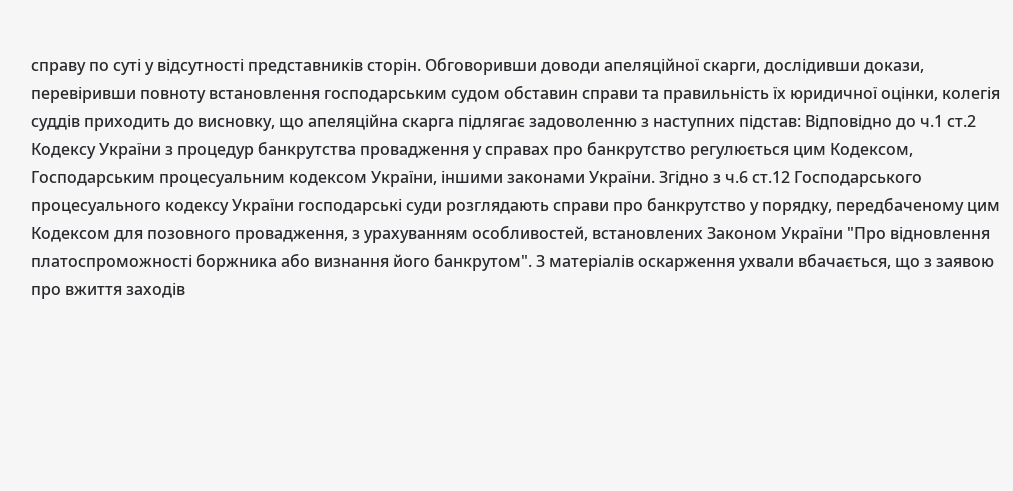справу по суті у відсутності представників сторін. Обговоривши доводи апеляційної скарги, дослідивши докази, перевіривши повноту встановлення господарським судом обставин справи та правильність їх юридичної оцінки, колегія суддів приходить до висновку, що апеляційна скарга підлягає задоволенню з наступних підстав: Відповідно до ч.1 ст.2 Кодексу України з процедур банкрутства провадження у справах про банкрутство регулюється цим Кодексом, Господарським процесуальним кодексом України, іншими законами України. Згідно з ч.6 ст.12 Господарського процесуального кодексу України господарські суди розглядають справи про банкрутство у порядку, передбаченому цим Кодексом для позовного провадження, з урахуванням особливостей, встановлених Законом України "Про відновлення платоспроможності боржника або визнання його банкрутом". З матеріалів оскарження ухвали вбачається, що з заявою про вжиття заходів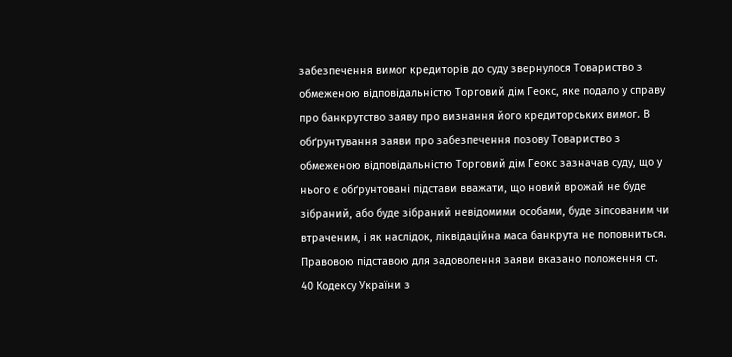забезпечення вимог кредиторів до суду звернулося Товариство з обмеженою відповідальністю Торговий дім Геокс, яке подало у справу про банкрутство заяву про визнання його кредиторських вимог. В обґрунтування заяви про забезпечення позову Товариство з обмеженою відповідальністю Торговий дім Геокс зазначав суду, що у нього є обґрунтовані підстави вважати, що новий врожай не буде зібраний, або буде зібраний невідомими особами, буде зіпсованим чи втраченим, і як наслідок, ліквідаційна маса банкрута не поповниться. Правовою підставою для задоволення заяви вказано положення ст. 40 Кодексу України з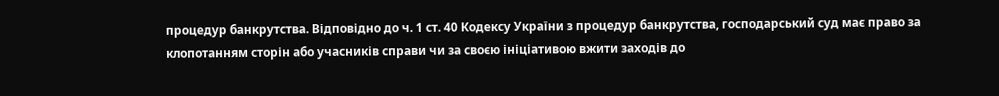процедур банкрутства. Відповідно до ч. 1 ст. 40 Кодексу України з процедур банкрутства, господарський суд має право за клопотанням сторін або учасників справи чи за своєю ініціативою вжити заходів до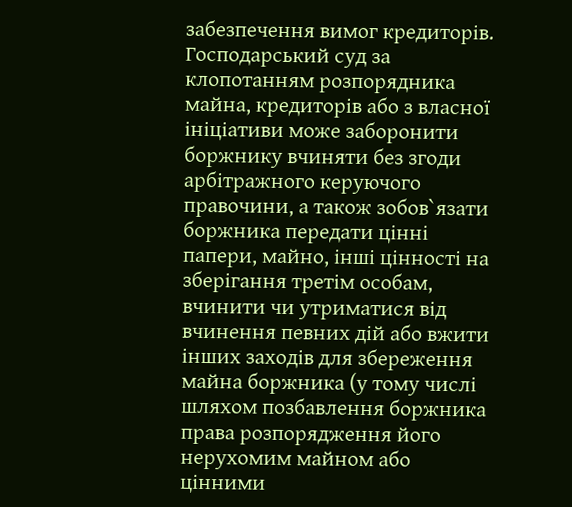забезпечення вимог кредиторів. Господарський суд за клопотанням розпорядника майна, кредиторів або з власної ініціативи може заборонити боржнику вчиняти без згоди арбітражного керуючого правочини, а також зобов`язати боржника передати цінні папери, майно, інші цінності на зберігання третім особам, вчинити чи утриматися від вчинення певних дій або вжити інших заходів для збереження майна боржника (у тому числі шляхом позбавлення боржника права розпорядження його нерухомим майном або цінними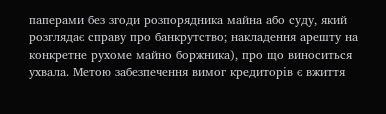паперами без згоди розпорядника майна або суду, який розглядає справу про банкрутство; накладення арешту на конкретне рухоме майно боржника), про що виноситься ухвала. Метою забезпечення вимог кредиторів є вжиття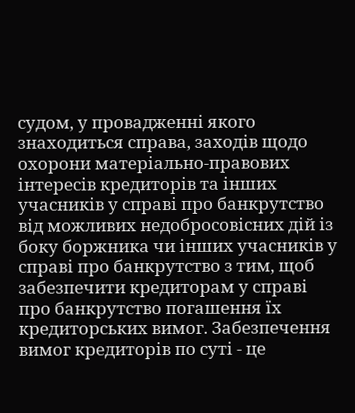судом, у провадженні якого знаходиться справа, заходів щодо охорони матеріально-правових інтересів кредиторів та інших учасників у справі про банкрутство від можливих недобросовісних дій із боку боржника чи інших учасників у справі про банкрутство з тим, щоб забезпечити кредиторам у справі про банкрутство погашення їх кредиторських вимог. Забезпечення вимог кредиторів по суті - це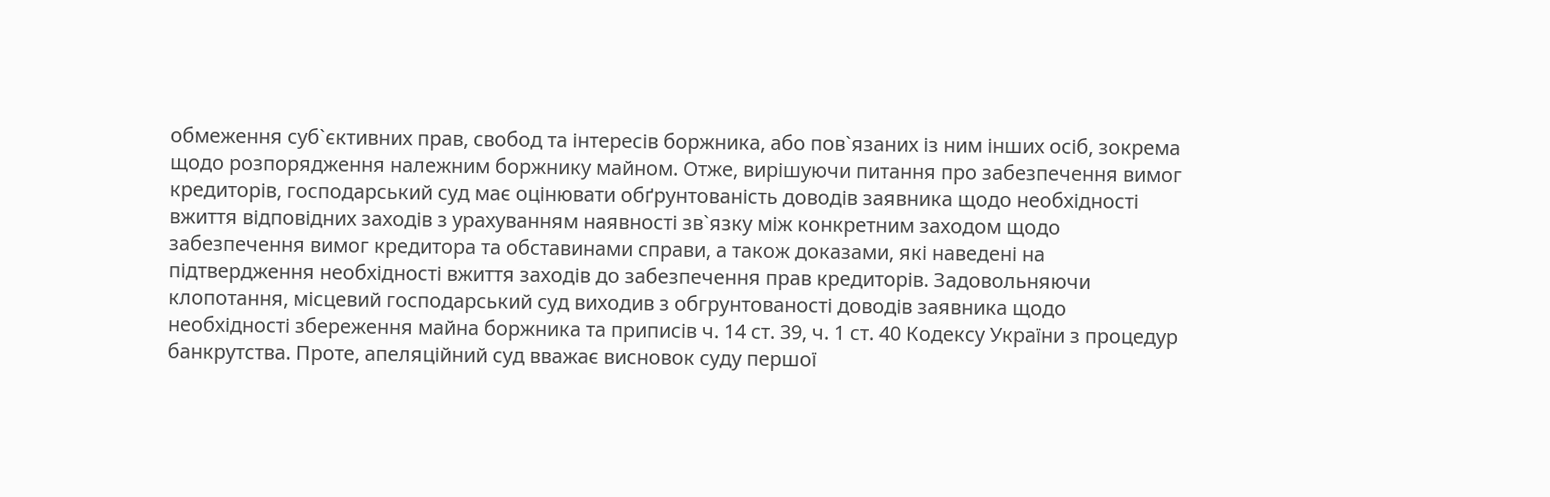обмеження суб`єктивних прав, свобод та інтересів боржника, або пов`язаних із ним інших осіб, зокрема щодо розпорядження належним боржнику майном. Отже, вирішуючи питання про забезпечення вимог кредиторів, господарський суд має оцінювати обґрунтованість доводів заявника щодо необхідності вжиття відповідних заходів з урахуванням наявності зв`язку між конкретним заходом щодо забезпечення вимог кредитора та обставинами справи, а також доказами, які наведені на підтвердження необхідності вжиття заходів до забезпечення прав кредиторів. Задовольняючи клопотання, місцевий господарський суд виходив з обгрунтованості доводів заявника щодо необхідності збереження майна боржника та приписів ч. 14 ст. 39, ч. 1 ст. 40 Кодексу України з процедур банкрутства. Проте, апеляційний суд вважає висновок суду першої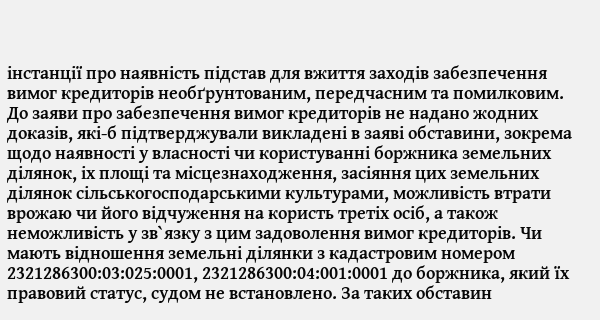інстанції про наявність підстав для вжиття заходів забезпечення вимог кредиторів необґрунтованим, передчасним та помилковим. До заяви про забезпечення вимог кредиторів не надано жодних доказів, які-б підтверджували викладені в заяві обставини, зокрема щодо наявності у власності чи користуванні боржника земельних ділянок, іх площі та місцезнаходження, засіяння цих земельних ділянок сільськогосподарськими культурами, можливість втрати врожаю чи його відчуження на користь третіх осіб, а також неможливість у зв`язку з цим задоволення вимог кредиторів. Чи мають відношення земельні ділянки з кадастровим номером 2321286300:03:025:0001, 2321286300:04:001:0001 до боржника, який їх правовий статус, судом не встановлено. За таких обставин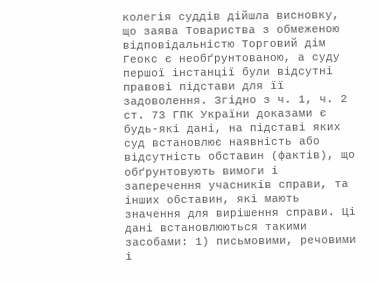колегія суддів дійшла висновку, що заява Товариства з обмеженою відповідальністю Торговий дім Геокс є необґрунтованою, а суду першої інстанції були відсутні правові підстави для її задоволення. Згідно з ч. 1, ч. 2 ст. 73 ГПК України доказами є будь-які дані, на підставі яких суд встановлює наявність або відсутність обставин (фактів), що обґрунтовують вимоги і заперечення учасників справи, та інших обставин, які мають значення для вирішення справи. Ці дані встановлюються такими засобами: 1) письмовими, речовими і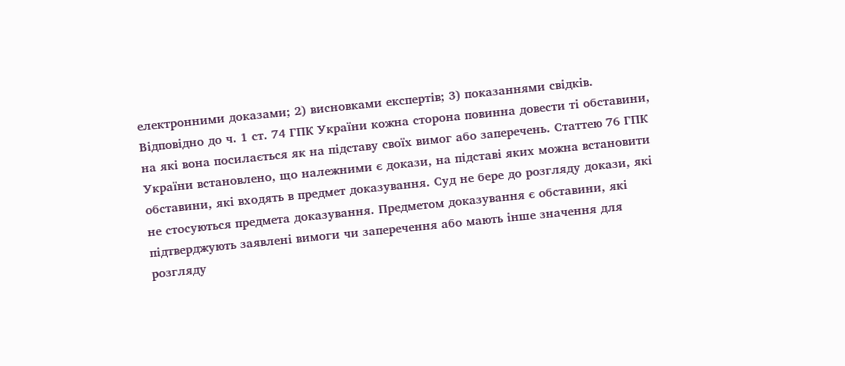електронними доказами; 2) висновками експертів; 3) показаннями свідків. Відповідно до ч. 1 ст. 74 ГПК України кожна сторона повинна довести ті обставини, на які вона посилається як на підставу своїх вимог або заперечень. Статтею 76 ГПК України встановлено, що належними є докази, на підставі яких можна встановити обставини, які входять в предмет доказування. Суд не бере до розгляду докази, які не стосуються предмета доказування. Предметом доказування є обставини, які підтверджують заявлені вимоги чи заперечення або мають інше значення для розгляду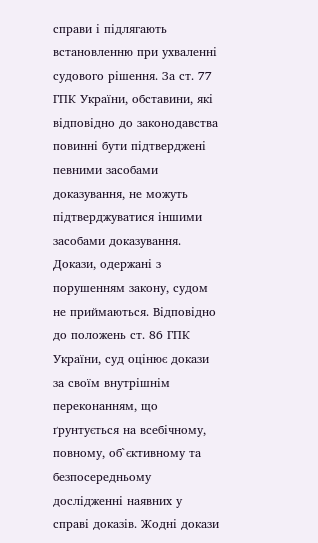справи і підлягають встановленню при ухваленні судового рішення. За ст. 77 ГПК України, обставини, які відповідно до законодавства повинні бути підтверджені певними засобами доказування, не можуть підтверджуватися іншими засобами доказування. Докази, одержані з порушенням закону, судом не приймаються. Відповідно до положень ст. 86 ГПК України, суд оцінює докази за своїм внутрішнім переконанням, що ґрунтується на всебічному, повному, об`єктивному та безпосередньому дослідженні наявних у справі доказів. Жодні докази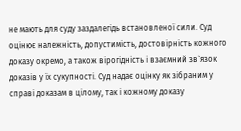не мають для суду заздалегідь встановленої сили. Суд оцінює належність, допустимість, достовірність кожного доказу окремо, а також вірогідність і взаємний зв`язок доказів у їх сукупності. Суд надає оцінку як зібраним у справі доказам в цілому, так і кожному доказу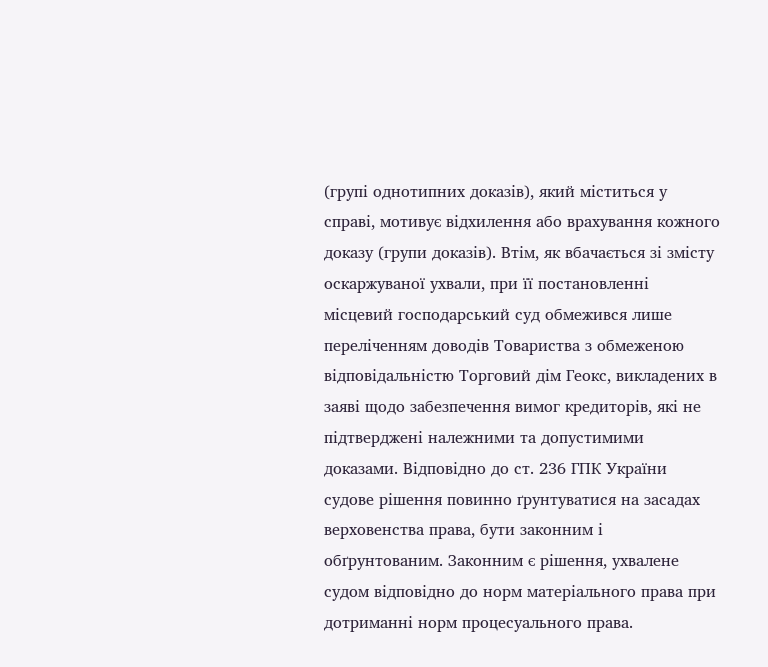(групі однотипних доказів), який міститься у справі, мотивує відхилення або врахування кожного доказу (групи доказів). Втім, як вбачається зі змісту оскаржуваної ухвали, при її постановленні місцевий господарський суд обмежився лише переліченням доводів Товариства з обмеженою відповідальністю Торговий дім Геокс, викладених в заяві щодо забезпечення вимог кредиторів, які не підтверджені належними та допустимими доказами. Відповідно до ст. 236 ГПК України судове рішення повинно ґрунтуватися на засадах верховенства права, бути законним і обґрунтованим. Законним є рішення, ухвалене судом відповідно до норм матеріального права при дотриманні норм процесуального права.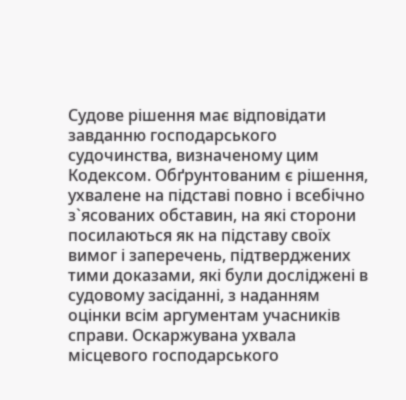Судове рішення має відповідати завданню господарського судочинства, визначеному цим Кодексом. Обґрунтованим є рішення, ухвалене на підставі повно і всебічно з`ясованих обставин, на які сторони посилаються як на підставу своїх вимог і заперечень, підтверджених тими доказами, які були досліджені в судовому засіданні, з наданням оцінки всім аргументам учасників справи. Оскаржувана ухвала місцевого господарського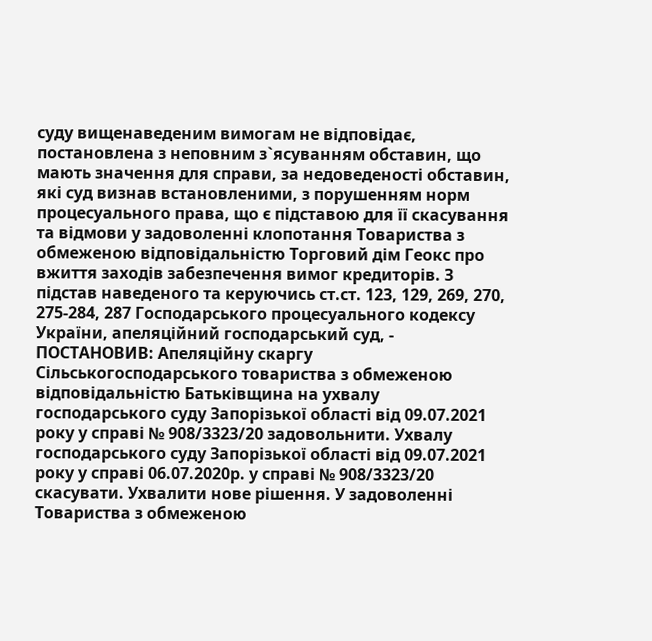суду вищенаведеним вимогам не відповідає, постановлена з неповним з`ясуванням обставин, що мають значення для справи, за недоведеності обставин, які суд визнав встановленими, з порушенням норм процесуального права, що є підставою для її скасування та відмови у задоволенні клопотання Товариства з обмеженою відповідальністю Торговий дім Геокс про вжиття заходів забезпечення вимог кредиторів. З підстав наведеного та керуючись ст.ст. 123, 129, 269, 270, 275-284, 287 Господарського процесуального кодексу України, апеляційний господарський суд, -
ПОСТАНОВИВ: Апеляційну скаргу Сільськогосподарського товариства з обмеженою відповідальністю Батьківщина на ухвалу господарського суду Запорізької області від 09.07.2021 року у справі № 908/3323/20 задовольнити. Ухвалу господарського суду Запорізької області від 09.07.2021 року у справі 06.07.2020р. у справі № 908/3323/20 скасувати. Ухвалити нове рішення. У задоволенні Товариства з обмеженою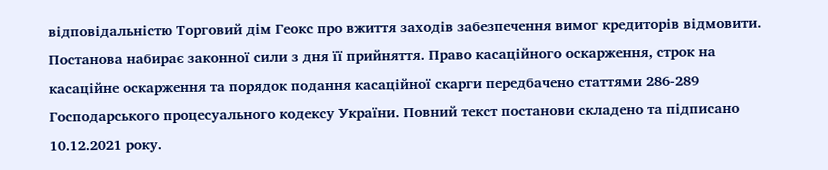відповідальністю Торговий дім Геокс про вжиття заходів забезпечення вимог кредиторів відмовити. Постанова набирає законної сили з дня її прийняття. Право касаційного оскарження, строк на касаційне оскарження та порядок подання касаційної скарги передбачено статтями 286-289 Господарського процесуального кодексу України. Повний текст постанови складено та підписано 10.12.2021 року.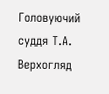Головуючий суддя Т.А. Верхогляд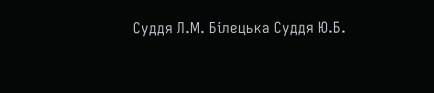Суддя Л.М. Білецька Суддя Ю.Б.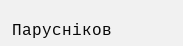Парусніков